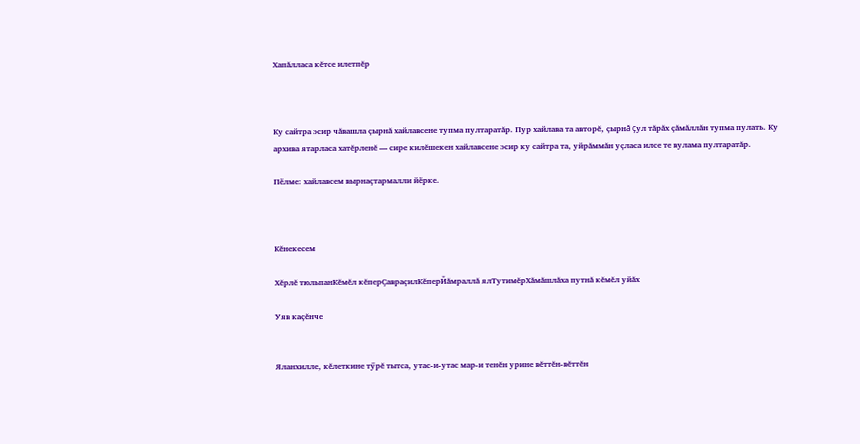Хапăлласа кĕтсе илетпĕр



Ку сайтра эсир чăвашла çырнă хайлавсене тупма пултаратăр. Пур хайлава та авторĕ, çырнă çул тăрăх çăмăллăн тупма пулать. Ку архива ятарласа хатĕрленĕ — сире килĕшекен хайлавсене эсир ку сайтра та, уйрăммăн уçласа илсе те вулама пултаратăр.

Пӗлме: хайлавсем вырнаҫтармалли йӗрке.



Кĕнекесем

Хĕрлĕ тюльпанКĕмĕл кĕперҪавраҫилКĕперЙăмраллă ялТутимĕрХăмăшлăха путнă кĕмĕл уйăх

Уяв каçĕнче


Яланхилле, кĕлеткине тӳрĕ тытса, утас-и-утас мар-и тенĕн урине вĕттĕн-вĕттĕн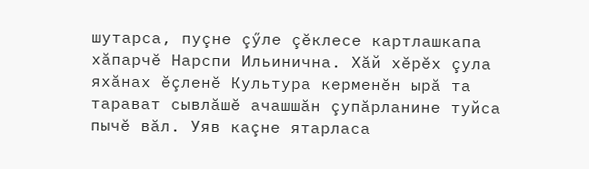шутарса, пуçне çӳле çĕклесе картлашкапа хăпарчĕ Нарспи Ильинична. Хăй хĕрĕх çула яхăнах ĕçленĕ Культура керменĕн ырă та тарават сывлăшĕ ачашшăн çупăрланине туйса пычĕ вăл. Уяв каçне ятарласа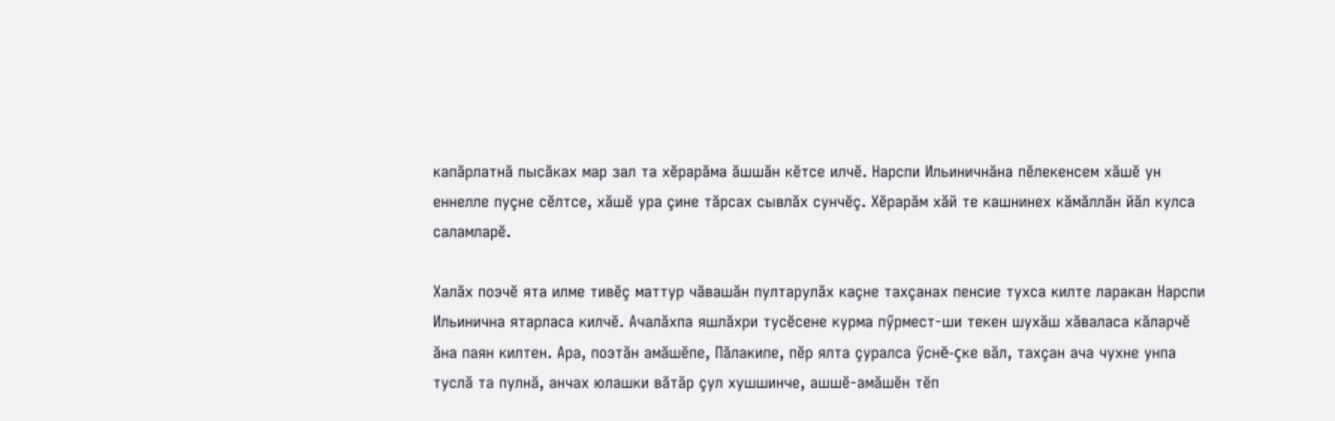капăрлатнă пысăках мар зал та хĕрарăма ăшшăн кĕтсе илчĕ. Нарспи Ильиничнăна пĕлекенсем хăшĕ ун еннелле пуçне сĕлтсе, хăшĕ ура çине тăрсах сывлăх сунчĕç. Хĕрарăм хăй те кашнинех кăмăллăн йăл кулса саламларĕ.

Халăх поэчĕ ята илме тивĕç маттур чăвашăн пултарулăх каçне тахçанах пенсие тухса килте ларакан Нарспи Ильинична ятарласа килчĕ. Ачалăхпа яшлăхри тусĕсене курма пӳрмест-ши текен шухăш хăваласа кăларчĕ ăна паян килтен. Ара, поэтăн амăшĕпе, Пăлакипе, пĕр ялта çуралса ӳснĕ-çке вăл, тахçан ача чухне унпа туслă та пулнă, анчах юлашки вăтăр çул хушшинче, ашшĕ-амăшĕн тĕп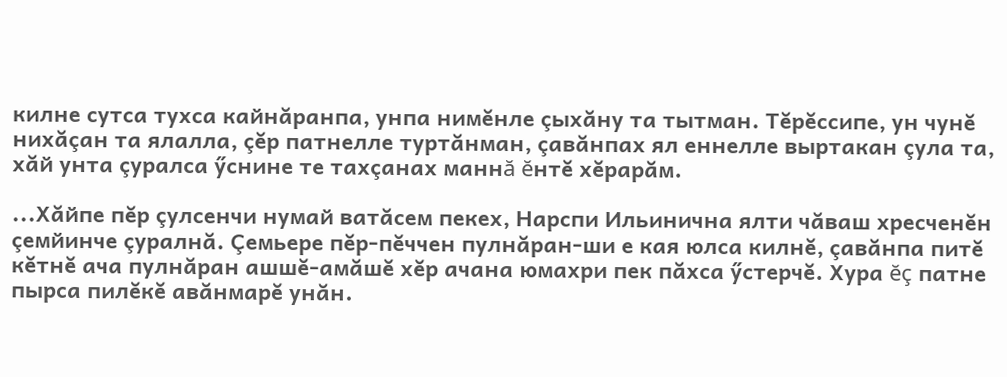килне сутса тухса кайнăранпа, унпа нимĕнле çыхăну та тытман. Тĕрĕссипе, ун чунĕ нихăçан та ялалла, çĕр патнелле туртăнман, çавăнпах ял еннелле выртакан çула та, хăй унта çуралса ӳснине те тахçанах маннă ĕнтĕ хĕрарăм.

...Хăйпе пĕр çулсенчи нумай ватăсем пекех, Нарспи Ильинична ялти чăваш хресченĕн çемйинче çуралнă. Çемьере пĕр-пĕччен пулнăран-ши е кая юлса килнĕ, çавăнпа питĕ кĕтнĕ ача пулнăран ашшĕ-амăшĕ хĕр ачана юмахри пек пăхса ӳстерчĕ. Хура ĕç патне пырса пилĕкĕ авăнмарĕ унăн.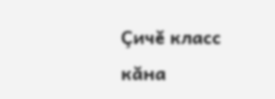Çичĕ класс кăна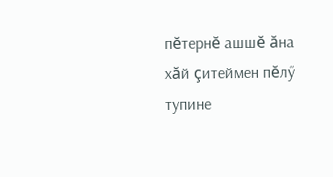пĕтернĕ ашшĕ ăна хăй çитеймен пĕлӳ тупине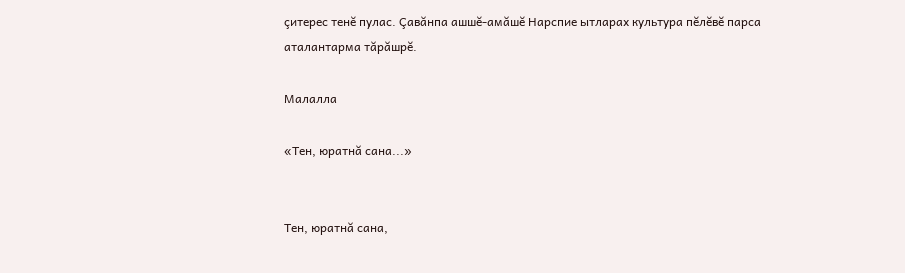çитерес тенĕ пулас. Çавăнпа ашшĕ-амăшĕ Нарспие ытларах культура пĕлĕвĕ парса аталантарма тăрăшрĕ.

Малалла

«Тен, юратнă сана...»


Тен, юратнă сана,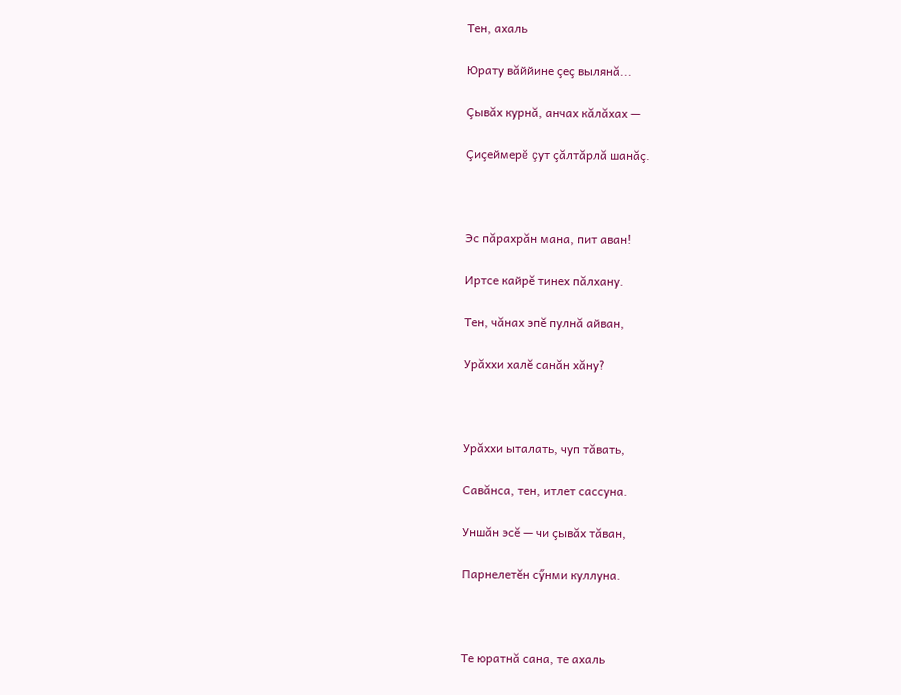Тен, ахаль

Юрату вăййине çеç вылянă...

Çывăх курнă, анчах кăлăхах —

Çиçеймерĕ çут çăлтăрлă шанăç.



Эс пăрахрăн мана, пит аван!

Иртсе кайрĕ тинех пăлхану.

Тен, чăнах эпĕ пулнă айван,

Урăххи халĕ санăн хăну?



Урăххи ыталать, чуп тăвать,

Савăнса, тен, итлет сассуна.

Уншăн эсĕ — чи çывăх тăван,

Парнелетĕн сӳнми куллуна.



Те юратнă сана, те ахаль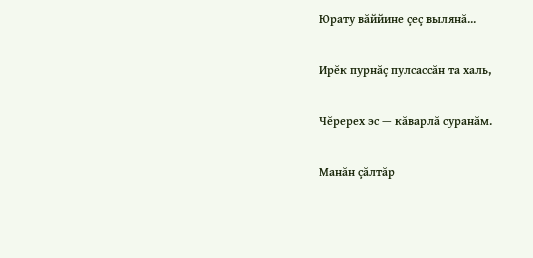Юрату вăййине çеç вылянă...

Ирĕк пурнăç пулсассăн та халь,

Чĕререх эс — кăварлă суранăм.

Манăн çăлтăр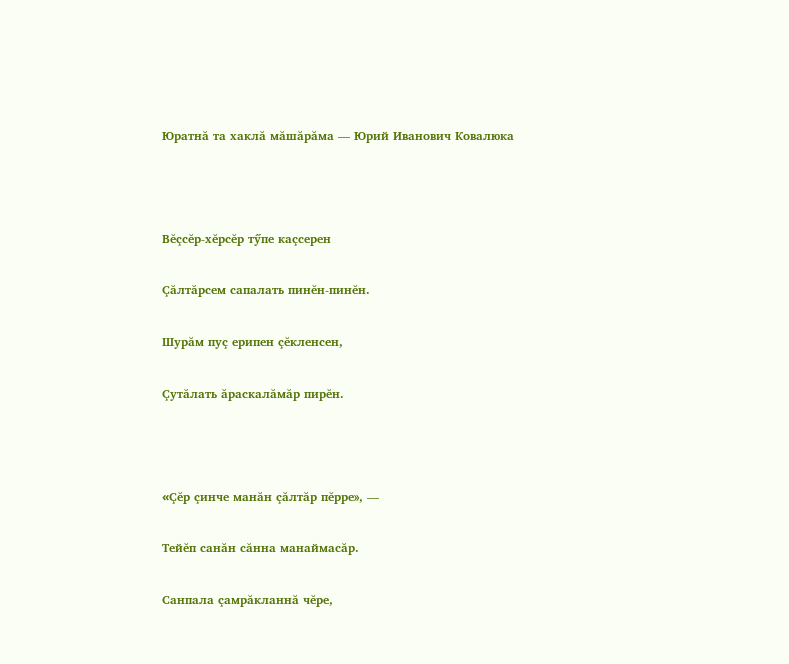Юратнă та хаклă мăшăрăма — Юрий Иванович Ковалюка



Вĕçсĕр-хĕрсĕр тӳпе каçсерен

Çăлтăрсем сапалать пинĕн-пинĕн.

Шурăм пуç ерипен çĕкленсен,

Çутăлать ăраскалăмăр пирĕн.



«Çĕр çинче манăн çăлтăр пĕрре», —

Тейĕп санăн сăнна манаймасăр.

Санпала çамрăкланнă чĕре,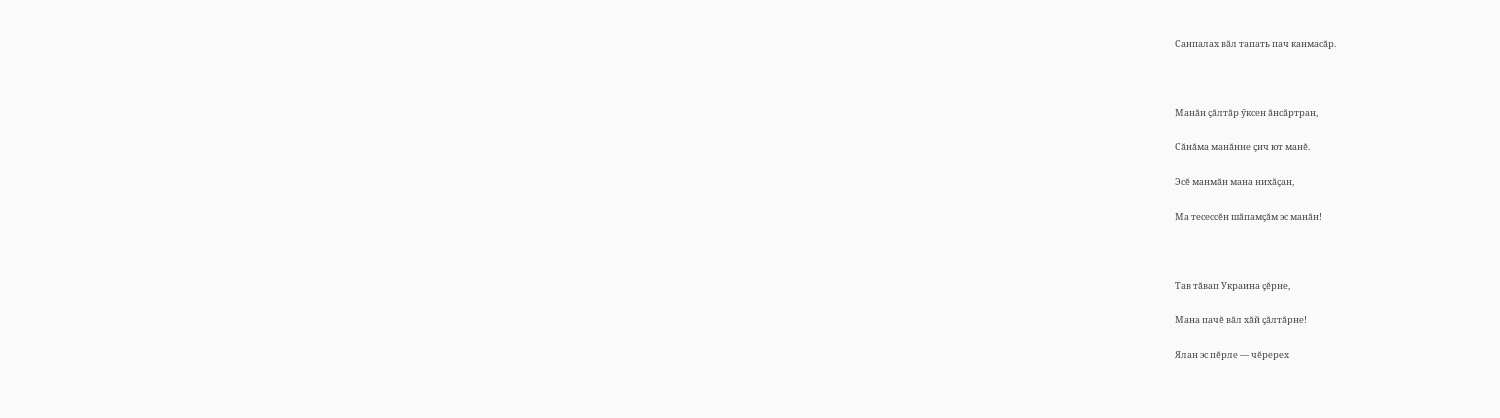Санпалах вăл тапать пач канмасăр.



Манăн çăлтăр ӳксен ăнсăртран,

Сăнăма манăнне çич ют манĕ.

Эсĕ манмăн мана нихăçан,

Ма тесессĕн шăпамçăм эс манăн!



Тав тăвап Украина çĕрне,

Мана пачĕ вăл хăй çăлтăрне!

Ялан эс пĕрле — чĕререх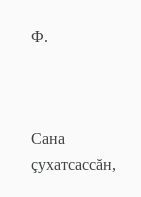Ф.



Сана çухатсассăн,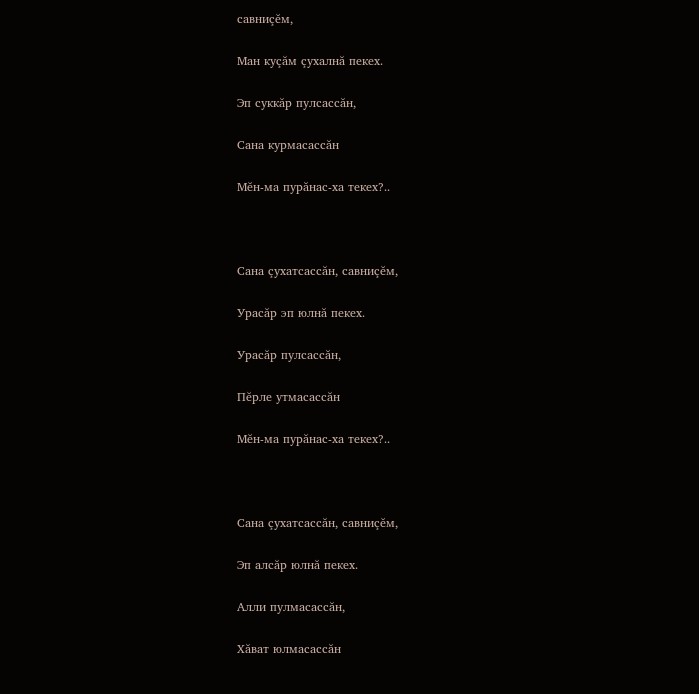савниçĕм,

Ман куçăм çухалнă пекех.

Эп суккăр пулсассăн,

Сана курмасассăн

Мĕн-ма пурăнас-ха текех?..



Сана çухатсассăн, савниçĕм,

Урасăр эп юлнă пекех.

Урасăр пулсассăн,

Пĕрле утмасассăн

Мĕн-ма пурăнас-ха текех?..



Сана çухатсассăн, савниçĕм,

Эп алсăр юлнă пекех.

Алли пулмасассăн,

Хăват юлмасассăн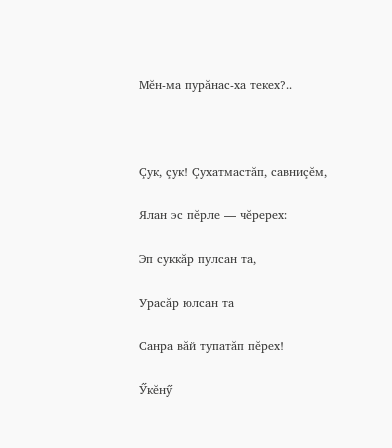Мĕн-ма пурăнас-ха текех?..



Çук, çук! Çухатмастăп, савниçĕм,

Ялан эс пĕрле — чĕререх:

Эп суккăр пулсан та,

Урасăр юлсан та

Санра вăй тупатăп пĕрех!

Ӳкĕнӳ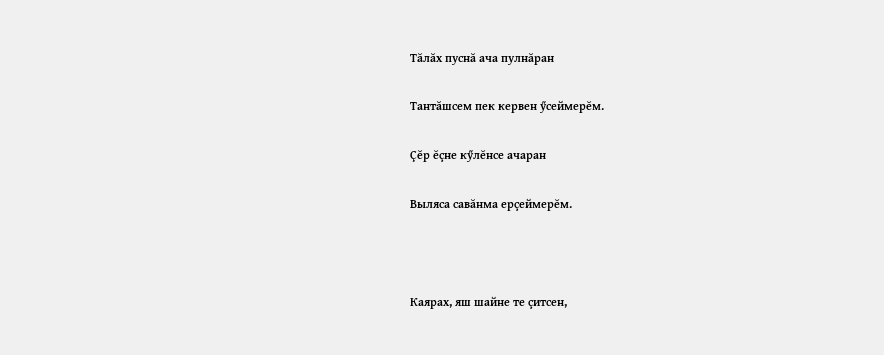Тăлăх пуснă ача пулнăран

Тантăшсем пек кервен ӳсеймерĕм.

Çĕр ĕçне кӳлĕнсе ачаран

Выляса савăнма ерçеймерĕм.



Каярах, яш шайне те çитсен,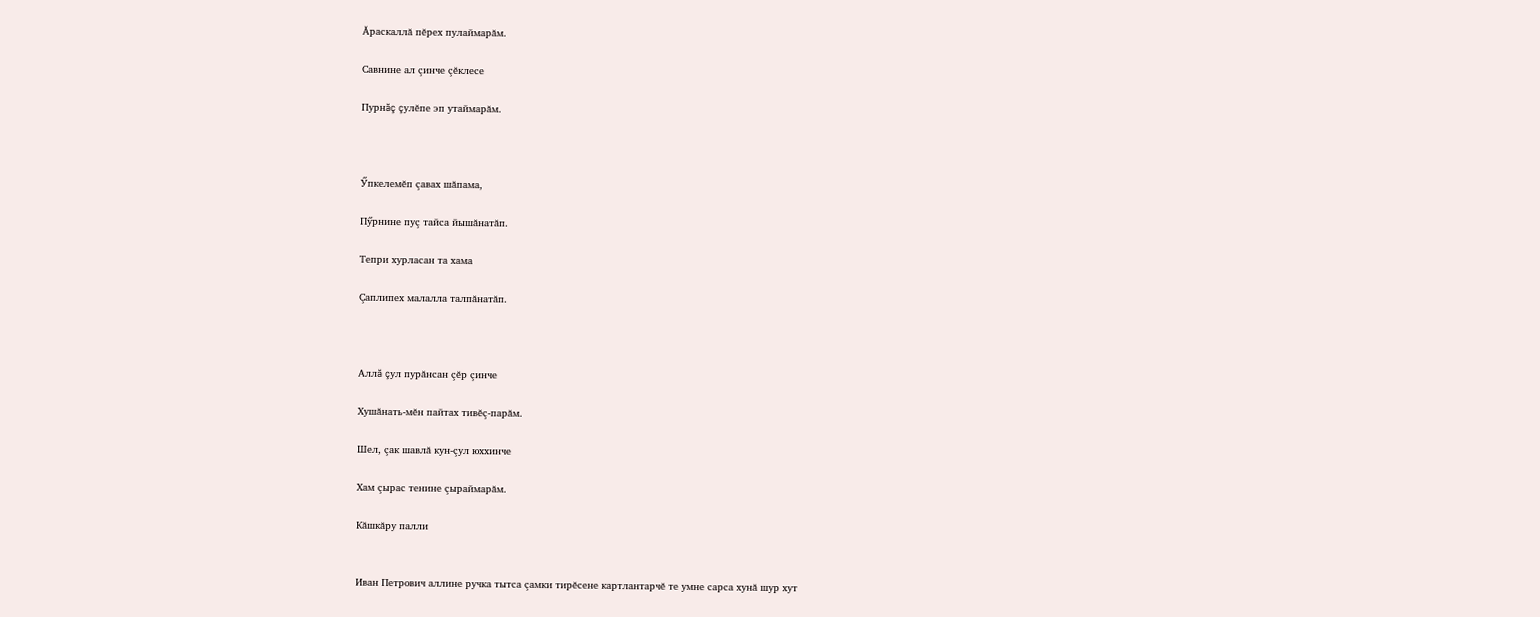Ăраскаллă пĕрех пулаймарăм.

Савнине ал çинче çĕклесе

Пурнăç çулĕпе эп утаймарăм.



Ӳпкелемĕп çавах шăпама,

Пӳрнине пуç тайса йышăнатăп.

Тепри хурласан та хама

Çаплипех малалла талпăнатăп.



Аллă çул пурăнсан çĕр çинче

Хушăнать-мĕн пайтах тивĕç-парăм.

Шел, çак шавлă кун-çул юххинче

Хам çырас тенине çыраймарăм.

Кăшкăру палли


Иван Петрович аллине ручка тытса çамки тирĕсене картлантарчĕ те умне сарса хунă шур хут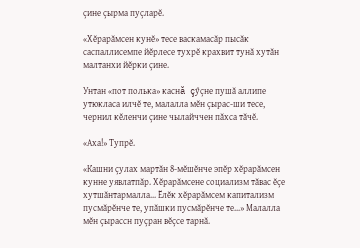çине çырма пуçларĕ.

«Хĕрарăмсен кунĕ» тесе васкамасăр пысăк саспаллисемпе йĕрлесе тухрĕ крахвит тунă хутăн малтанхи йĕрки çине.

Унтан «пот полька» каснă çӳçне пушă аллипе утюкласа илчĕ те, малалла мĕн çырас-ши тесе, чернил кĕленчи çине чылайччен пăхса тăчĕ.

«Аха!» Тупрĕ.

«Кашни çулах мартăн 8-мĕшĕнче эпĕр хĕрарăмсен кунне уявлатпăр. Хĕрарăмсене социализм тăвас ĕçе хутшăнтармалла... Ĕлĕк хĕрарăмсем капитализм пусмăрĕнче те, упăшки пусмăрĕнче те...» Малалла мĕн çырассн пуçран вĕçсе тарнă.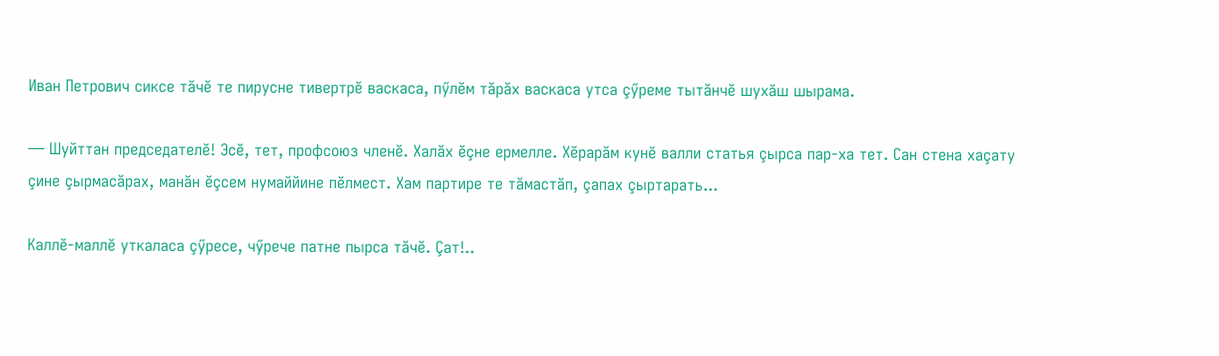Иван Петрович сиксе тăчĕ те пирусне тивертрĕ васкаса, пӳлĕм тăрăх васкаса утса çӳреме тытăнчĕ шухăш шырама.

— Шуйттан председателĕ! Эсĕ, тет, профсоюз членĕ. Халăх ĕçне ермелле. Хĕрарăм кунĕ валли статья çырса пар-ха тет. Сан стена хаçату çине çырмасăрах, манăн ĕçсем нумаййине пĕлмест. Хам партире те тăмастăп, çапах çыртарать...

Каллĕ-маллĕ уткаласа çӳресе, чӳрече патне пырса тăчĕ. Çат!..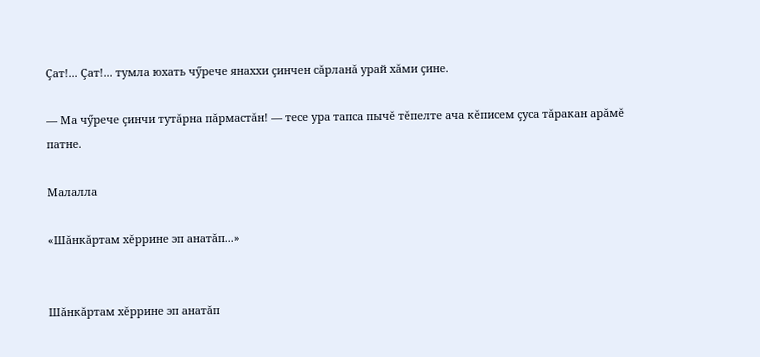Çат!... Çат!... тумла юхать чӳрече янаххи çинчен сăрланă урай хăми çине.

— Ма чӳрече çинчи тутăрна пăрмастăн! — тесе ура тапса пычĕ тĕпелте ача кĕписем çуса тăракан арăмĕ патне.

Малалла

«Шăнкăртам хĕррине эп анатăп...»


Шăнкăртам хĕррине эп анатăп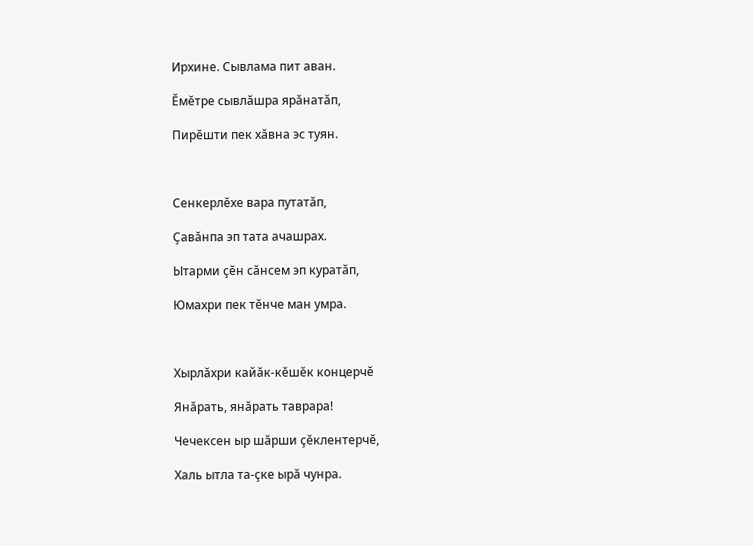Ирхине. Сывлама пит аван.

Ĕмĕтре сывлăшра ярăнатăп,

Пирĕшти пек хăвна эс туян.



Сенкерлĕхе вара путатăп,

Çавăнпа эп тата ачашрах.

Ытарми çĕн сăнсем эп куратăп,

Юмахри пек тĕнче ман умра.



Хырлăхри кайăк-кĕшĕк концерчĕ

Янăрать, янăрать таврара!

Чечексен ыр шăрши çĕклентерчĕ,

Халь ытла та-çке ырă чунра.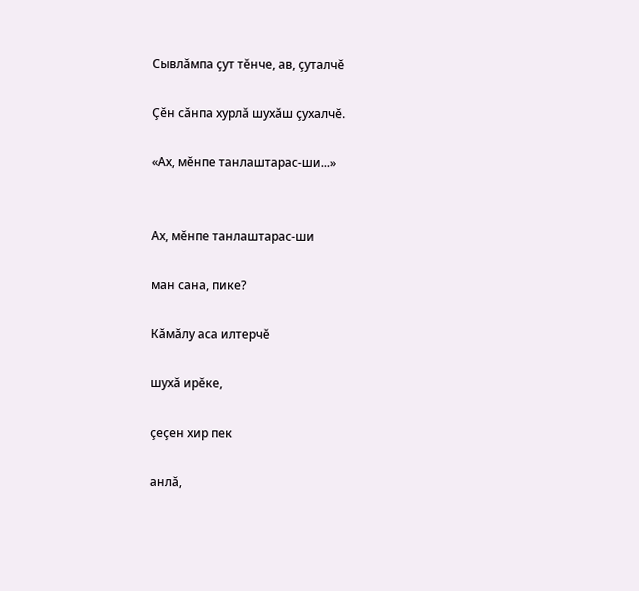Сывлăмпа çут тĕнче, ав, çуталчĕ

Çĕн сăнпа хурлă шухăш çухалчĕ.

«Ах, мĕнпе танлаштарас-ши...»


Ах, мĕнпе танлаштарас-ши

ман сана, пике?

Кăмăлу аса илтерчĕ

шухă ирĕке,

çеçен хир пек

анлă,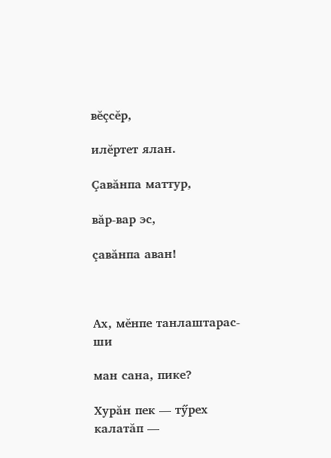вĕçсĕр,

илĕртет ялан.

Çавăнпа маттур,

вăр-вар эс,

çавăнпа аван!



Ах, мĕнпе танлаштарас-ши

ман сана, пике?

Хурăн пек — тӳрех калатăп —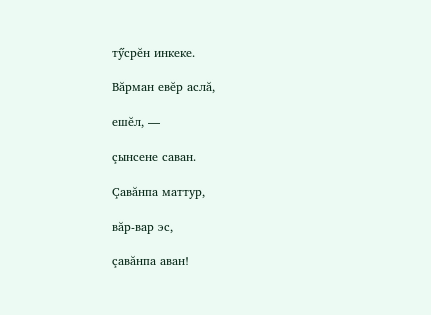тӳсрĕн инкеке.

Вăрман евĕр аслă,

ешĕл, —

çынсене саван.

Çавăнпа маттур,

вăр-вар эс,

çавăнпа аван!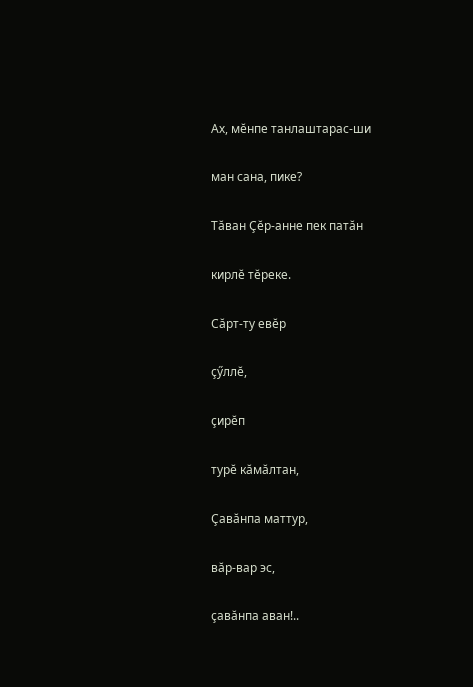Ах, мĕнпе танлаштарас-ши

ман сана, пике?

Тăван Çĕр-анне пек патăн

кирлĕ тĕреке.

Сăрт-ту евĕр

çӳллĕ,

çирĕп

турĕ кăмăлтан,

Çавăнпа маттур,

вăр-вар эс,

çавăнпа аван!..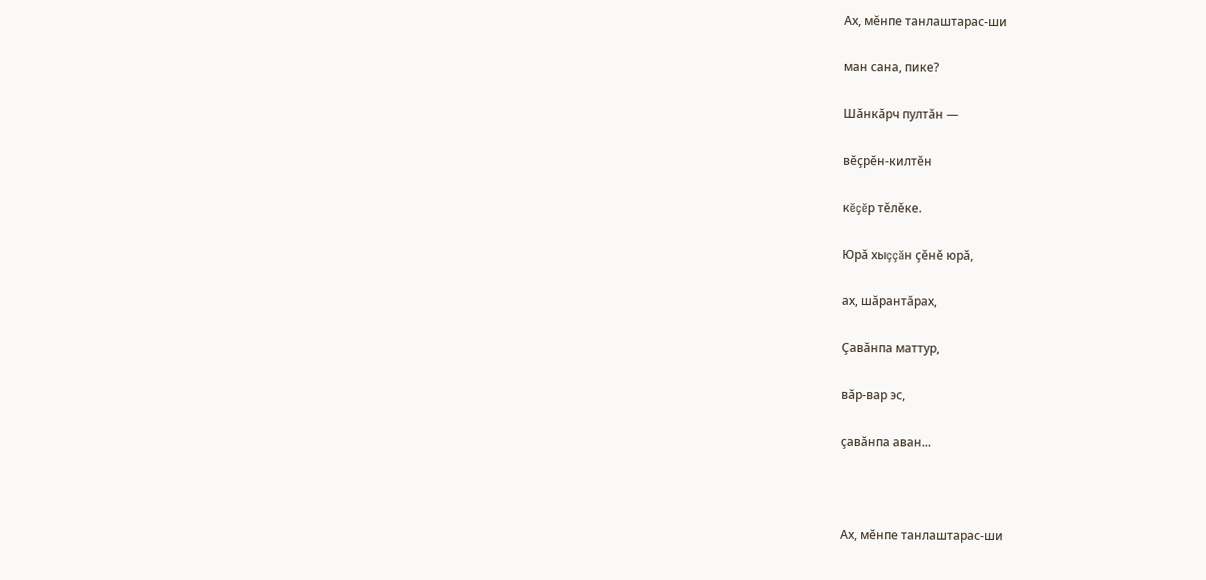Ах, мĕнпе танлаштарас-ши

ман сана, пике?

Шăнкăрч пултăн —

вĕçрĕн-килтĕн

кĕçĕр тĕлĕке.

Юрă хыççăн çĕнĕ юрă,

ах, шăрантăрах,

Çавăнпа маттур,

вăр-вар эс,

çавăнпа аван...



Ах, мĕнпе танлаштарас-ши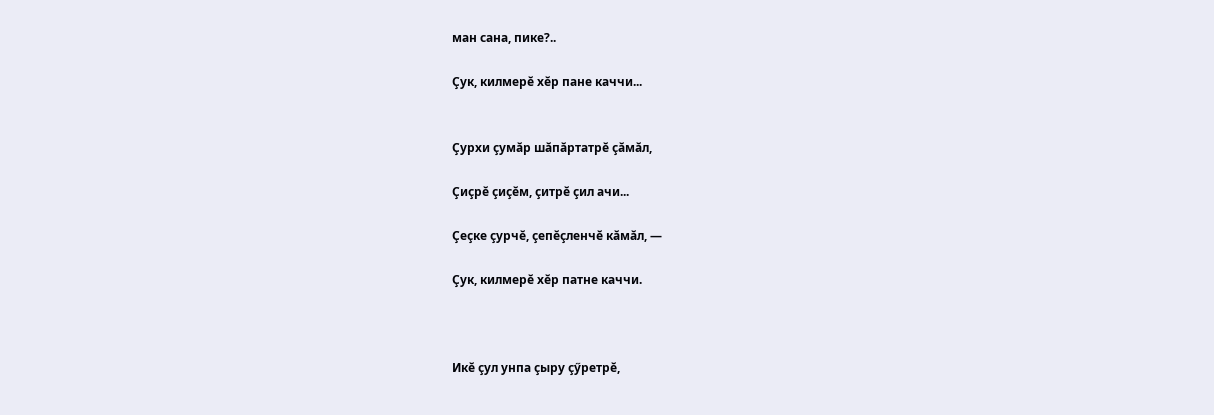ман сана, пике?..

Çук, килмерĕ хĕр пане каччи...


Çурхи çумăр шăпăртатрĕ çăмăл,

Çиçрĕ çиçĕм, çитрĕ çил ачи...

Çеçке çурчĕ, çепĕçленчĕ кăмăл, —

Çук, килмерĕ хĕр патне каччи.



Икĕ çул унпа çыру çӳретрĕ,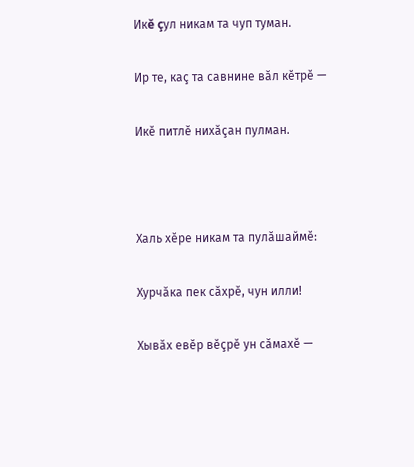Икĕ çул никам та чуп туман.

Ир те, каç та савнине вăл кĕтрĕ —

Икĕ питлĕ нихăçан пулман.



Халь хĕре никам та пулăшаймĕ:

Хурчăка пек сăхрĕ, чун илли!

Хывăх евĕр вĕçрĕ ун сăмахĕ —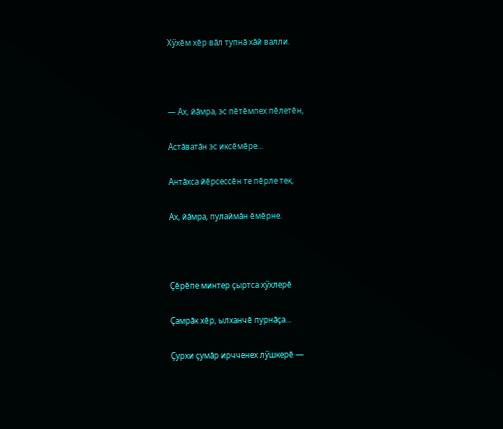Хӳхĕм хĕр вăл тупнă хăй валли.



— Ах, йăмра, эс пĕтĕмпех пĕлетĕн,

Астăватăн эс иксĕмĕре...

Антăхса йĕрсессĕн те пĕрле тек,

Ах, йăмра, пулаймăн ĕмĕрне.



Çĕрĕпе минтер çыртса хӳхлерĕ

Çамрăк хĕр, ылханчĕ пурнăçа...

Çурхи çумăр ирчченех лӳшкерĕ —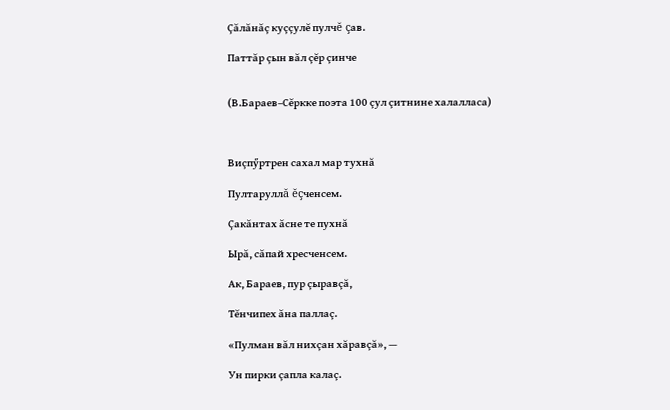Çăлăнăç куççулĕ пулчĕ çав.

Паттăр çын вăл çĕр çинче


(В.Бараев–Сĕркке поэта 100 çул çитнине халалласа)



Виçпӳртрен сахал мар тухнă

Пултаруллă ĕçченсем.

Çакăнтах ăсне те пухнă

Ырă, сăпай хресченсем.

Ак, Бараев, пур çыравçă,

Тĕнчипех ăна паллаç.

«Пулман вăл нихçан хăравçă», —

Ун пирки çапла калаç.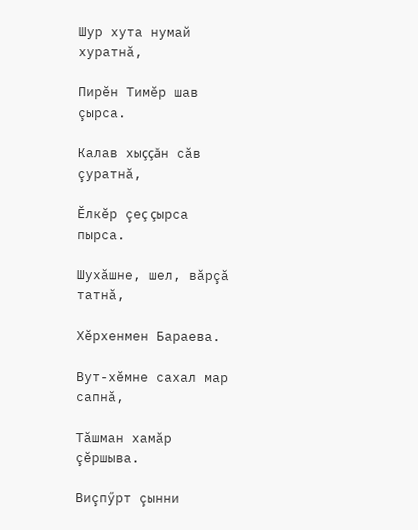Шур хута нумай хуратнă,

Пирĕн Тимĕр шав çырса.

Калав хыççăн сăв çуратнă,

Ĕлкĕр çеç çырса пырса.

Шухăшне, шел, вăрçă татнă,

Хĕрхенмен Бараева.

Вут-хĕмне сахал мар сапнă,

Тăшман хамăр çĕршыва.

Виçпӳрт çынни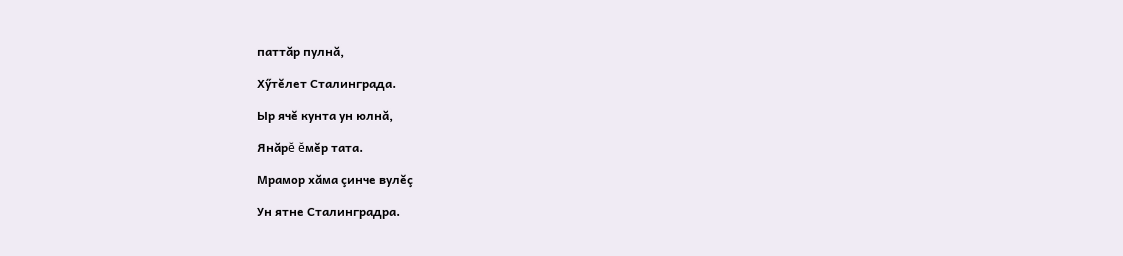паттăр пулнă,

Хӳтĕлет Сталинграда.

Ыр ячĕ кунта ун юлнă,

Янăрĕ ĕмĕр тата.

Мрамор хăма çинче вулĕç

Ун ятне Сталинградра.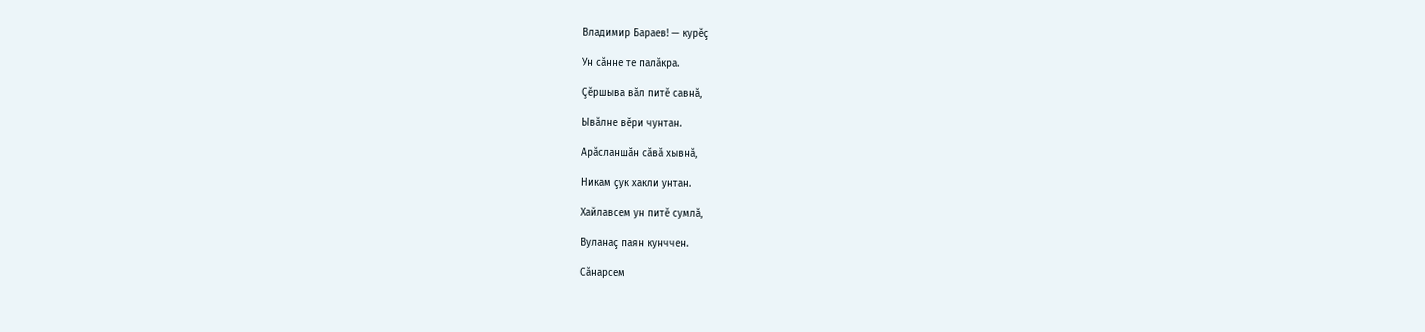Владимир Бараев! — курĕç

Ун сăнне те палăкра.

Çĕршыва вăл питĕ савнă,

Ывăлне вĕри чунтан.

Арăсланшăн сăвă хывнă,

Никам çук хакли унтан.

Хайлавсем ун питĕ сумлă,

Вуланаç паян кунччен.

Сăнарсем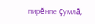пирĕнпе çумлă,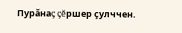Пурăнаç çĕршер çулччен.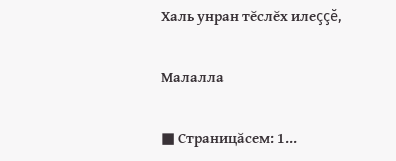Халь унран тĕслĕх илеççĕ,

Малалла

■ Страницăсем: 1...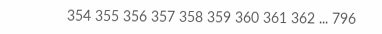354 355 356 357 358 359 360 361 362 ... 796